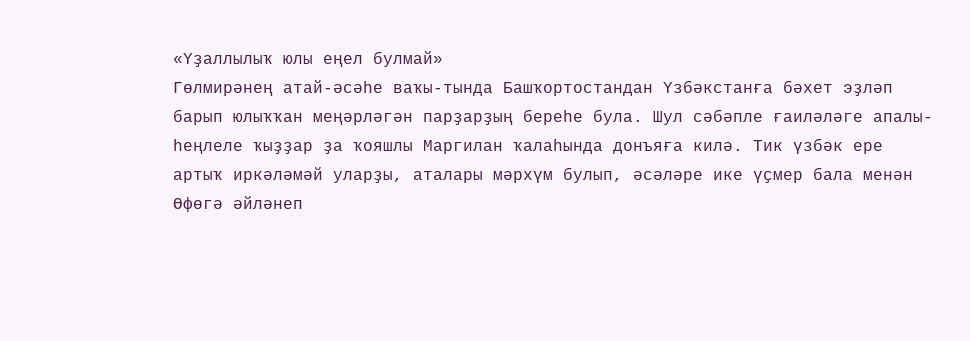«Үҙаллылыҡ юлы еңел булмай»
Гөлмирәнең атай-әсәһе ваҡы-тында Башҡортостандан Үзбәкстанға бәхет эҙләп барып юлыҡҡан меңәрләгән парҙарҙың береһе була. Шул сәбәпле ғаиләләге апалы-һеңлеле ҡыҙҙар ҙа ҡояшлы Маргилан ҡалаһында донъяға килә. Тик үзбәк ере артыҡ иркәләмәй уларҙы, аталары мәрхүм булып, әсәләре ике үҫмер бала менән Өфөгә әйләнеп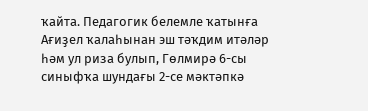ҡайта. Педагогик белемле ҡатынға Ағиҙел ҡалаһынан эш тәҡдим итәләр һәм ул риза булып, Гөлмирә 6-сы синыфҡа шундағы 2-се мәктәпкә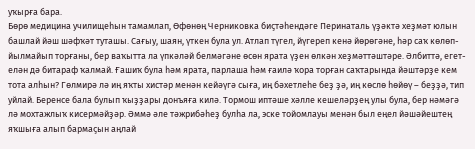уҡырға бара.
Бөрө медицина училищеһын тамамлап, Өфөнөң Черниковка биҫтәһендәге Перинаталь үҙәктә хеҙмәт юлын башлай йәш шәфҡәт туташы. Сағыу, шаян, үткен була ул. Атлап түгел, йүгереп кенә йөрөгәне, һәр саҡ көлөп-йылмайып торғаны, бер ваҡытта ла үпкәләй белмәгәне өсөн ярата үҙен өлкән хеҙмәттәштәре. Әлбиттә, егет-елән дә битараф ҡалмай. Ғашиҡ була һәм ярата, парлаша һәм ғаилә ҡора торған саҡтарында йәштәрҙе кем тота алһын? Гөлмирә лә иң яҡты хистәр менән кейәүгә сыға, иң бәхетлеһе беҙ ҙә, иң көслө һөйөү – беҙҙә, тип уйлай. Беренсе бала булып ҡыҙҙары донъяға килә. Тормош иптәше хәлле кешеләрҙең улы була, бер нәмәгә лә мохтажлыҡ кисермәйҙәр. Әммә әле тәжрибәһеҙ булһа ла, эске тойомлауы менән был еңел йәшәйештең яҡшыға алып бармаҫын аңлай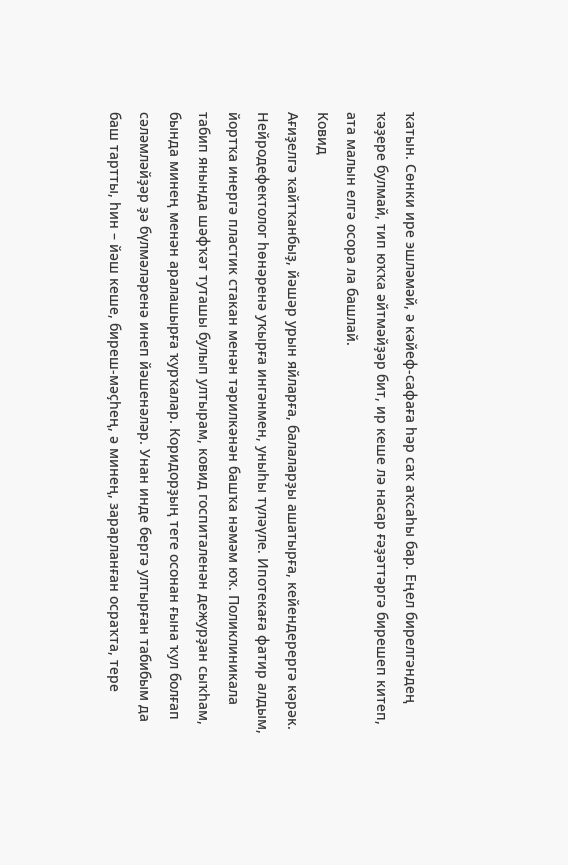ҡатын. Сөнки ире эшләмәй, ә кәйеф-сафаға һәр саҡ аҡсаһы бар. Еңел бирелгәндең ҡәҙере булмай, тип юҡҡа әйтмәйҙәр бит, ир кеше лә насар ғәҙәттәргә бирешеп китеп, ата малын елгә осора ла башлай.
Ковид
Ағиҙелгә ҡайтҡанбыҙ, йәшәр урын яйларға, балаларҙы ашатырға, кейендерергә кәрәк. Нейродефектолог һөнәренә уҡырға ингәнмен, уныһы түләүле. Ипотекаға фатир алдым, йортҡа инергә пластик стакан менән тәрилкәнән башҡа нәмәм юҡ. Поликлиникала табип янында шәфҡәт туташы булып ултырам, ковид госпиталенән дежурҙан сыҡһам, бында минең менән аралашырға ҡурҡалар. Коридорҙың теге осонан ғына ҡул болғап сәләмләйҙәр ҙә бүлмәләренә инеп йәшенәләр. Унан инде бергә ултырған табибым да баш тартты, һин – йәш кеше, биреш-мәҫһең, ә минең, зарарланған осраҡта, тере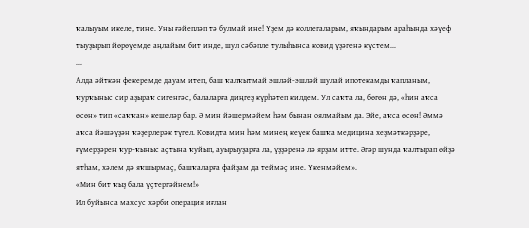ҡалыуым икеле, тине. Уны ғәйепләп тә булмай ине! Үҙем дә коллегаларым, яҡындарым араһында хәүеф тыуҙырып йөрөүемде аңлайым бит инде, шул сәбәпле тулыһынса ковид үҙәгенә күстем...
...
Алда әйткән фекеремде дауам итеп, баш ҡалҡытмай эшләй-эшләй шулай ипотекамды ҡапланым, ҡурҡыныс сир аҙыраҡ сигенгәс, балаларға диңгеҙ күрһәтеп килдем. Ул саҡта ла, бөгөн дә, «һин аҡса өсөн» тип «саҡҡан» кешеләр бар. Ә мин йәшермәйем һәм бынан оялмайым да. Эйе, аҡса өсөн! Әммә аҡса йәшәүҙән ҡәҙерлерәк түгел. Ковидта мин һәм минең кеүек башҡа медицина хеҙмәткәрҙәре, ғүмерҙәрен ҡур-ҡыныс аҫтына ҡуйып, ауырыуҙарға ла, үҙҙәренә лә ярҙам итте. Әгәр шунда ҡалтырап өйҙә ятһам, хәлем дә яҡшырмаҫ, башҡаларға файҙам да теймәҫ ине. Үкенмәйем».
«Мин бит ҡыҙ бала үҫтергәйнем!»
Ил буйынса махсус хәрби операция иғлан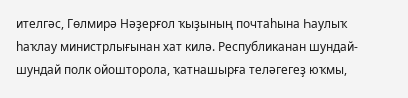ителгәс, Гөлмирә Нәҙерғол ҡыҙының почтаһына Һаулыҡ һаҡлау министрлығынан хат килә. Республиканан шундай-шундай полк ойошторола, ҡатнашырға теләгегеҙ юҡмы,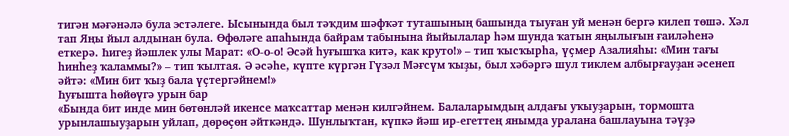тигән мәғәнәлә була эстәлеге. Ысынында был тәҡдим шәфҡәт туташының башында тыуған уй менән бергә килеп төшә. Хәл тап Яңы йыл алдынан була. Өфөләге апаһында байрам табынына йыйылалар һәм шунда ҡатын яңылығын ғаиләһенә еткерә. Һигеҙ йәшлек улы Марат: «О-о-о! Әсәй һуғышҡа китә, как круто!» – тип ҡысҡырһа, үҫмер Азалияһы: «Мин тағы һинһеҙ ҡаламмы?» – тип ҡылтая. Ә әсәһе, күпте күргән Гүзәл Мәғсүм ҡыҙы, был хәбәргә шул тиклем албырғауҙан әсенеп әйтә: «Мин бит ҡыҙ бала үҫтергәйнем!»
Һуғышта һөйөүгә урын бар
«Бында бит инде мин бөтөнләй икенсе маҡсаттар менән килгәйнем. Балаларымдың алдағы уҡыуҙарын, тормошта урынлашыуҙарын уйлап, дөрөҫөн әйткәндә. Шунлыҡтан, күпкә йәш ир-егеттең янымда уралана башлауына тәүҙә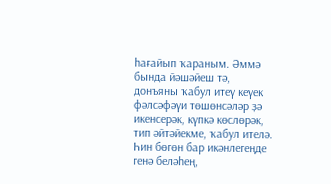һағайып ҡараным. Әммә бында йәшәйеш тә, донъяны ҡабул итеү кеүек фәлсәфәүи төшөнсәләр ҙә икенсерәк, күпкә көслөрәк, тип әйтәйекме, ҡабул ителә. Һин бөгөн бар икәнлегеңде генә беләһең,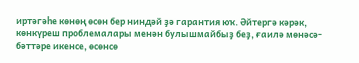иртәгәһе көнөң өсөн бер ниндәй ҙә гарантия юҡ. Әйтергә кәрәк, көнкүреш проблемалары менән булышмайбыҙ беҙ, ғаилә мөнәсә-бәттәре икенсе, өсөнсө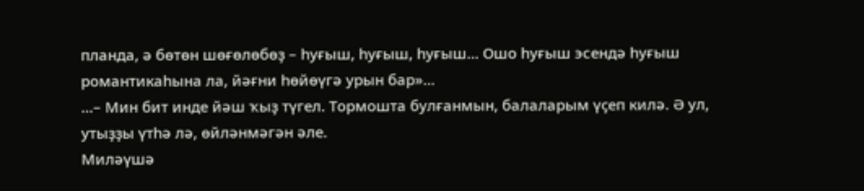планда, ә бөтөн шөғөлөбөҙ – һуғыш, һуғыш, һуғыш... Ошо һуғыш эсендә һуғыш романтикаһына ла, йәғни һөйөүгә урын бар»...
...– Мин бит инде йәш ҡыҙ түгел. Тормошта булғанмын, балаларым үҫеп килә. Ә ул, утыҙҙы үтһә лә, өйләнмәгән әле.
Миләүшә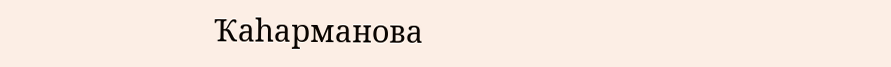Ҡаһарманова